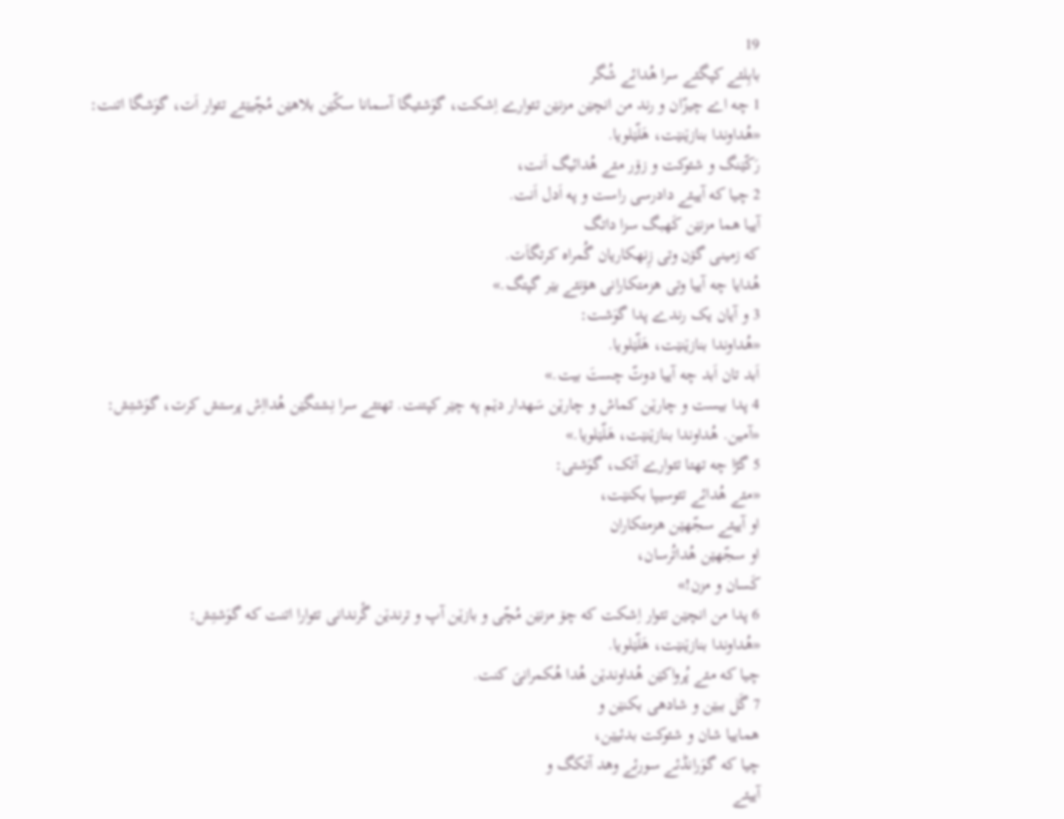19
بابِلئے کپگئے سرا هُدائے شُگر
1 چه اے چیزّان و رند من انچێن مزنێن تئوارے اِشکت، گوَشئیگا آسمانا سکّێن بلاهێن مُچّیێئے تئوار اَت، گوَشگا اتنت:
«هُداوندا بنازێنێت، هَلّێلویا.
رَکّێنگ و شئوکت و زۆر مئے هُدائیگ اَنت،
2 چیا که آییئے دادرسی راست و په اَدل اَنت.
آییا هما مزنێن کَهبگ سزا داتگ
که زمینی گۆن وتی زِنهکاریان گُمراه کرتگاَت.
هُدایا چه آییا وتی هزمتکارانی هۆنئے بێر گپتگ.»
3 و آیان یک رندے پدا گوَشت:
«هُداوندا بنازێنێت، هَلّێلویا.
اَبد تان اَبد چه آییا دوتّ چستَ بیت.»
4 پدا بیست و چارێن کماش و چارێن سَهدار دێم په چێر کپتنت. تهتئے سرا نِشتگێن هُدااِش پرستش کرت، گوَشتِش:
«آمین. هُداوندا بنازێنێت، هَلّێلویا.»
5 گڑا چه تهتا تئوارے آتک، گوَشتی:
«مئے هُدائے تئوسیپا بکنێت،
او آییئے سجّهێن هزمتکاران
او سجّهێن هُداتُرسان،
کَسان و مزن!»
6 پدا من انچێن تئوار اِشکت که چۆ مزنێن مُچّی و بازێن آپ و ترندێن گْرندانی تئوارا اتنت که گوَشتِش:
«هُداوندا بنازێنێت، هَلّێلویا.
چیا که مئے پُرواکێن هُداوندێن هُدا هُکمرانیَ کنت.
7 گَل ببێن و شادهی بکنێن و
هماییا شان و شئوکت بدئیێن،
چیا که گوَرانڈئے سورئے وهد آتکگ و
آییئے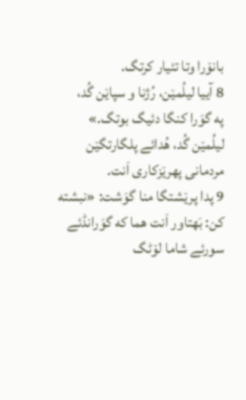بانۆرا وتا تئیار کرتگ.
8 آییا لیلُمێن، رُژنا و سپاێن گُد،
په گوَرا کنگا دئیگ بوتگ.»
لیلُمێن گُد، هُدائے پلگارتگێن مردمانی پهرێزکاری اَنت.
9 پدا پرێشتگا منا گوَشت: «نبشته کن: بَهتاور اَنت هما که گوَرانڈئے سورئے شاما لۆٹگ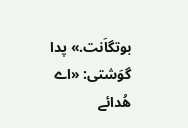بوتگاَنت.» پدا گوَشتی: «اے هُدائے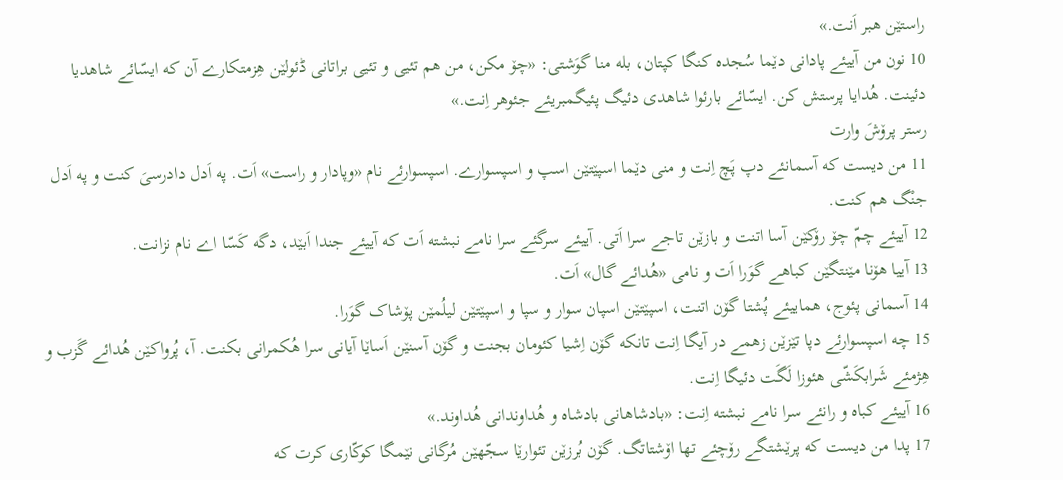راستێن هبر اَنت.»
10 نون من آییئے پادانی دێما سُجده کنگا کپتان، بله منا گوَشتی: «چۆ مکن، من هم تئیی و تئیی براتانی ڈئولێن هِزمتکارے آن که ایسّائے شاهدیا دئینت. هُدایا پرستش کن. ایسّائے بارئوا شاهدی دئیگ پئیگمبریئے جئوهر اِنت.»
رستر پرۆشَ وارت
11 من دیست که آسمانئے دپ پَچ اِنت و منی دێما اسپێتێن اسپ و اسپسوارے. اسپسوارئے نام «وپادار و راست» اَت. په اَدل دادرسیَ کنت و په اَدل جنْگ هم کنت.
12 آییئے چمّ چۆ رۆکێن آسا اتنت و بازێن تاجے سرا اَتی. آییئے سرگئے سرا نامے نبشته اَت که آییئے جندا اَبێد، دگه کَسّا اے نام نزانت.
13 آییا هۆنا مێنتگێن کباهے گوَرا اَت و نامی «هُدائے گال» اَت.
14 آسمانی پئوج، هماییئے پُشتا گۆن اتنت، اسپێتێن اسپان سوار و سپا و اسپێتێن لیلُمێن پۆشاک گوَرا.
15 چه اسپسوارئے دپا تێزێن زهمے در آیگا اِنت تانکه گۆن اِشیا کئومان بجنت و گۆن آسنێن اَساێا آیانی سرا هُکمرانی بکنت. آ، پُرواکێن هُدائے گَزب و هِژمئے شَرابکَشّی هئوزا لَگَت دئیگا اِنت.
16 آییئے کباه و رانئے سرا نامے نبشته اِنت: «بادشاهانی بادشاه و هُداوندانی هُداوند.»
17 پدا من دیست که پرێشتگے رۆچئے تها اۆشتاتگ. گۆن بُرزێن تئوارێا سجّهێن مُرگانی نێمگا کوکّاری کرت که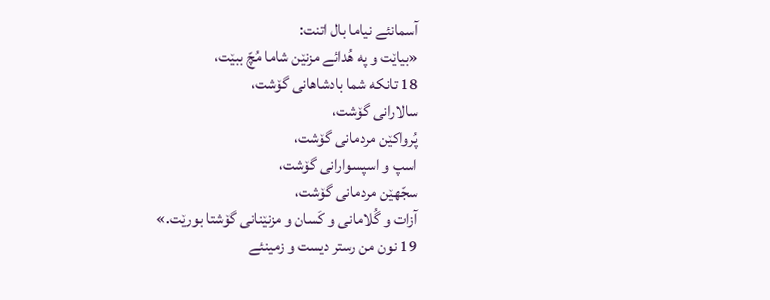آسمانئے نیاما بال اتنت:
«بیاێت و په هُدائے مزنێن شاما مُچّ ببێت،
18 تانکه شما بادشاهانی گۆشت،
سالارانی گۆشت،
پُرواکێن مردمانی گۆشت،
اسپ و اسپسوارانی گۆشت،
سجّهێن مردمانی گۆشت،
آزات و گُلامانی و کَسان و مزنێنانی گۆشتا بورێت.»
19 نون من رستر دیست و زمینئے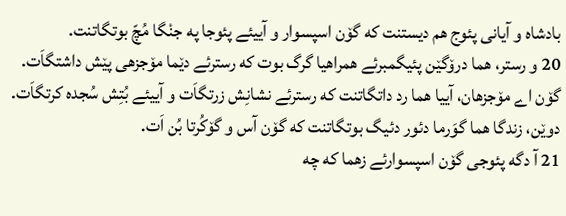بادشاه و آیانی پئوج هم دیستنت که گۆن اسپسوار و آییئے پئوجا په جنْگا مُچّ بوتگاتنت.
20 و رستر، هما درۆگێن پئیگمبرئے همراهیا گرگ بوت که رسترئے دێما مۆجزهی پێش داشتگاَت. گۆن اے مۆجزهان، آییا هما رد داتگاتنت که رسترئے نشانِش زرتگاَت و آییئے بُتِش سُجده کرتگاَت. دوێن، زندگا هما گوَرما دئور دئیگ بوتگاتنت که گۆن آس و گۆکُرتا بُن اَت.
21 آ دگه پئوجی گۆن اسپسوارئے زهما که چه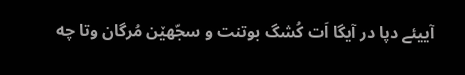آییئے دپا در آیگا اَت کُشگ بوتنت و سجّهێن مُرگان وتا چه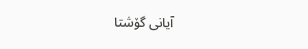آیانی گۆشتا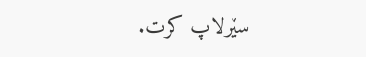سێرلاپ کرت.